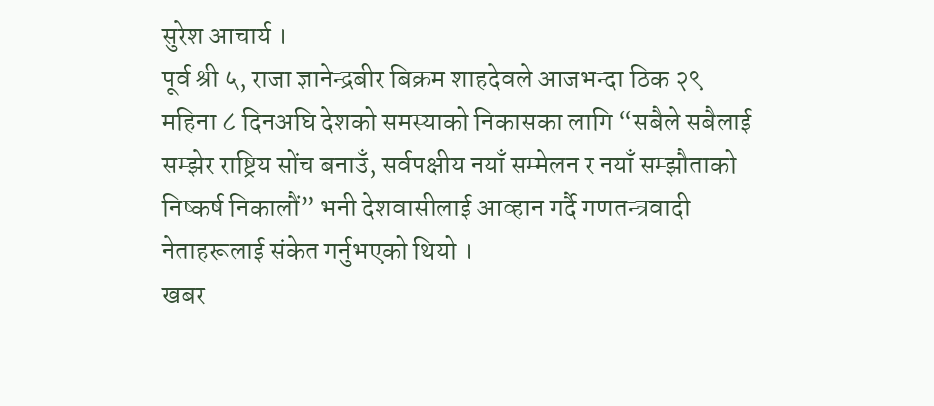सुरेश आचार्य ।
पूर्व श्री ५, राजा ज्ञानेन्द्रबीर बिक्रम शाहदेवले आजभन्दा ठिक २९ महिना ८ दिनअघि देशको समस्याको निकासका लागि “सबैले सबैलाई सम्झेर राष्ट्रिय सोंच बनाउँ, सर्वपक्षीय नयाँ सम्मेलन र नयाँ सम्झौताको निष्कर्ष निकालौं” भनी देशवासीलाई आव्हान गर्दै गणतन्त्रवादी नेताहरूलाई संकेत गर्नुभएको थियो ।
खबर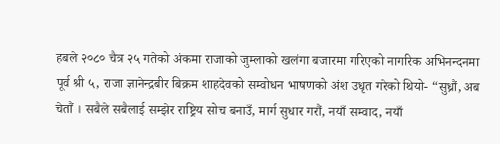हबले २०८० चैत्र २५ गतेको अंकमा राजाको जुम्लाको खलंगा बजारमा गरिएको नागरिक अभिनन्दनमा पूर्व श्री ५, राजा ज्ञानेन्द्रबीर बिक्रम शाहदेवको सम्वोधन भाषणको अंश उधृत गरेको थियो- “सुध्रौं, अब चेतौं । सबैले सबैलाई सम्झेर राष्ट्रिय सोच बनाउँ, मार्ग सुधार गरौं, नयाँ सम्वाद, नयाँ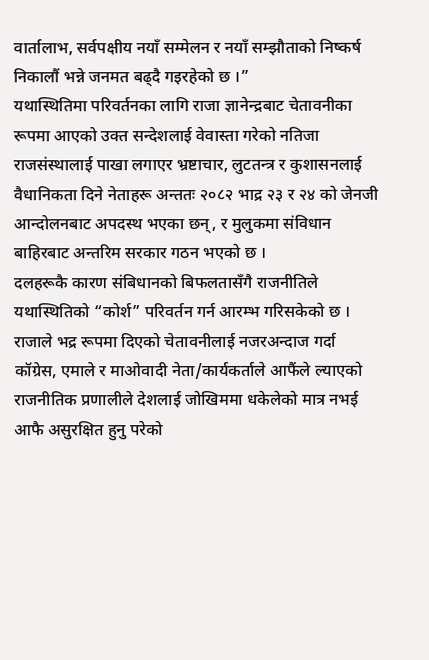वार्तालाभ, सर्वपक्षीय नयाँ सम्मेलन र नयाँ सम्झौताको निष्कर्ष निकालौं भन्ने जनमत बढ्दै गइरहेको छ ।”
यथास्थितिमा परिवर्तनका लागि राजा ज्ञानेन्द्रबाट चेतावनीका रूपमा आएको उक्त सन्देशलाई वेवास्ता गरेको नतिजा राजसंस्थालाई पाखा लगाएर भ्रष्टाचार, लुटतन्त्र र कुशासनलाई वैधानिकता दिने नेताहरू अन्ततः २०८२ भाद्र २३ र २४ को जेनजी आन्दोलनबाट अपदस्थ भएका छन्, र मुलुकमा संविधान बाहिरबाट अन्तरिम सरकार गठन भएको छ ।
दलहरूकै कारण संबिधानको बिफलतासँगै राजनीतिले यथास्थितिको “कोर्श” परिवर्तन गर्न आरम्भ गरिसकेको छ ।
राजाले भद्र रूपमा दिएको चेतावनीलाई नजरअन्दाज गर्दा कॉग्रेस, एमाले र माओवादी नेता/कार्यकर्ताले आफैंले ल्याएको राजनीतिक प्रणालीले देशलाई जोखिममा धकेलेको मात्र नभई आफै असुरक्षित हुनु परेको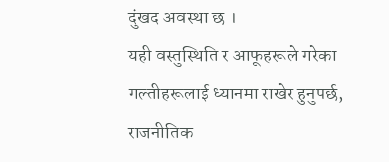दुंखद अवस्था छ ।
यही वस्तुस्थिति र आफूहरूले गरेका गल्तीहरूलाई ध्यानमा राखेर हुनुपर्छ, राजनीतिक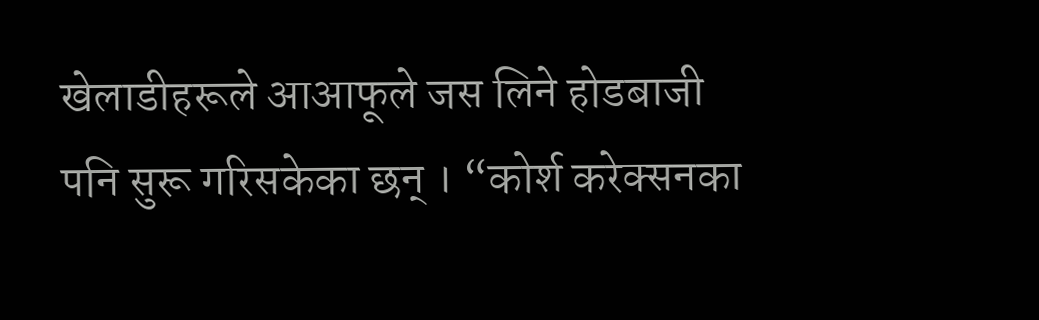खेलाडीहरूले आआफूले जस लिने होडबाजी पनि सुरू गरिसकेका छन् । “कोर्श करेक्सनका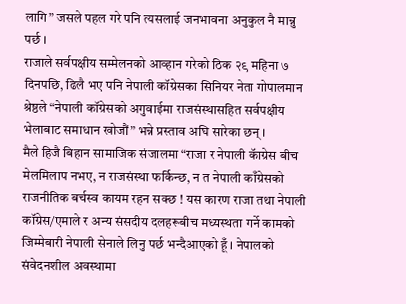लागि” जसले पहल गरे पनि त्यसलाई जनभावना अनुकुल नै मान्नु पर्छ ।
राजाले सर्वपक्षीय सम्मेलनको आव्हान गरेको ठिक २९ महिना ७ दिनपछि, ढिलै भए पनि नेपाली कॉग्रेसका सिनियर नेता गोपालमान श्रेष्ठले “नेपाली कॉग्रेसको अगुवाईमा राजसंस्थासहित सर्वपक्षीय भेलाबाट समाधान खोजौं” भन्ने प्रस्ताव अघि सारेका छन् ।
मैले हिजै बिहान सामाजिक संजालमा “राजा र नेपाली कॅाग्रेस बीच मेलमिलाप नभए, न राजसंस्था फर्किन्छ, न त नेपाली काँग्रेसको राजनीतिक बर्चस्व कायम रहन सक्छ ! यस कारण राजा तथा नेपाली कॉग्रेस/एमाले र अन्य संसदीय दलहरूबीच मध्यस्थता गर्ने कामको जिम्मेबारी नेपाली सेनाले लिनु पर्छ भन्दैआएको हूँ । नेपालको संवेदनशील अवस्थामा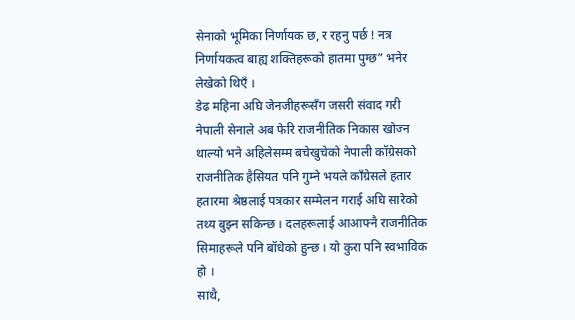सेनाको भूमिका निर्णायक छ, र रहनु पर्छ ! नत्र निर्णायकत्व बाह्य शक्तिहरूको हातमा पुग्छ” भनेर लेखेको थिएँ ।
डेढ महिना अघि जेनजीहरूसँग जसरी संवाद गरी नेपाली सेनाले अब फेरि राजनीतिक निकास खोज्न थाल्यो भने अहिलेसम्म बचेखुचेको नेपाली कॉग्रेसको राजनीतिक हैसियत पनि गुम्ने भयले काँग्रेसले हतार हतारमा श्रेष्ठलाई पत्रकार सम्मेलन गराई अघि सारेको तथ्य बुझ्न सकिन्छ । दलहरूलाई आआफ्नै राजनीतिक सिमाहरूले पनि बॉधेको हुन्छ । यो कुरा पनि स्वभाविक हो ।
साथै,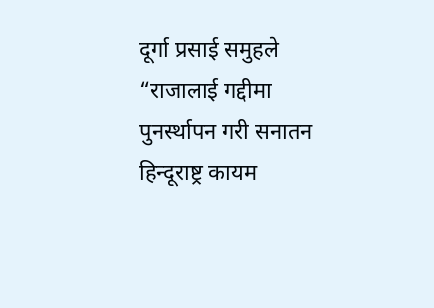दूर्गा प्रसाई समुहले “राजालाई गद्दीमा पुनर्स्थापन गरी सनातन हिन्दूराष्ट्र कायम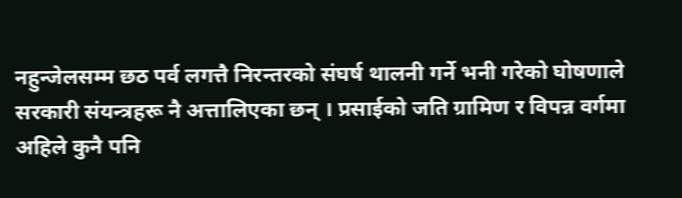नहुन्जेलसम्म छठ पर्व लगत्तै निरन्तरको संघर्ष थालनी गर्ने भनी गरेको घोषणाले सरकारी संयन्त्रहरू नै अत्तालिएका छन् । प्रसाईको जति ग्रामिण र विपन्न वर्गमा अहिले कुनै पनि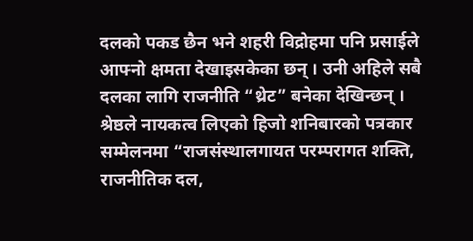दलको पकड छैन भने शहरी विद्रोहमा पनि प्रसाईले आफ्नो क्षमता देखाइसकेका छन् । उनी अहिले सबै दलका लागि राजनीति “थ्रेट” बनेका देखिन्छन् ।
श्रेष्ठले नायकत्व लिएको हिजो शनिबारको पत्रकार सम्मेलनमा “राजसंस्थालगायत परम्परागत शक्ति, राजनीतिक दल,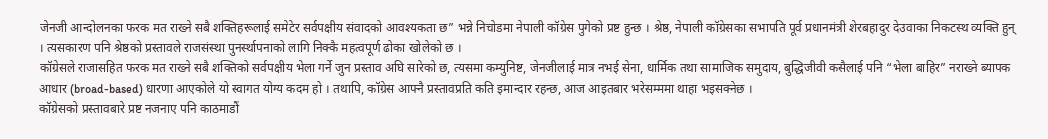जेनजी आन्दोलनका फरक मत राख्ने सबै शक्तिहरूलाई समेटेर सर्वपक्षीय संवादको आवश्यकता छ” भन्ने निचोडमा नेपाली कॉग्रेस पुगेको प्रष्ट हुन्छ । श्रेष्ठ, नेपाली कॉग्रेसका सभापति पूर्व प्रधानमंत्री शेरबहादुर देउवाका निकटस्थ व्यक्ति हुन् । त्यसकारण पनि श्रेष्ठको प्रस्तावले राजसंस्था पुनर्स्थापनाको लागि निक्कै महत्वपूर्ण ढोका खोलेको छ ।
कॉग्रेसले राजासहित फरक मत राख्ने सबै शक्तिको सर्वपक्षीय भेला गर्ने जुन प्रस्ताव अघि सारेको छ, त्यसमा कम्युनिष्ट, जेनजीलाई मात्र नभई सेना, धार्मिक तथा सामाजिक समुदाय, बुद्धिजीवी कसैलाई पनि “भेला बाहिर” नराख्ने ब्यापक आधार (broad-based) धारणा आएकोले यो स्वागत योग्य कदम हो । तथापि, कॉग्रेस आफ्नै प्रस्तावप्रति कति इमान्दार रहन्छ, आज आइतबार भरेसम्ममा थाहा भइसक्नेछ ।
कॉग्रेसको प्रस्तावबारे प्रष्ट नजनाए पनि काठमाडौं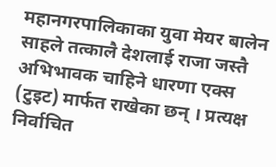महानगरपालिकाका युवा मेयर बालेन साहले तत्कालै देशलाई राजा जस्तै अभिभावक चाहिने धारणा एक्स (टुइट) मार्फत राखेका छन् । प्रत्यक्ष निर्वाचित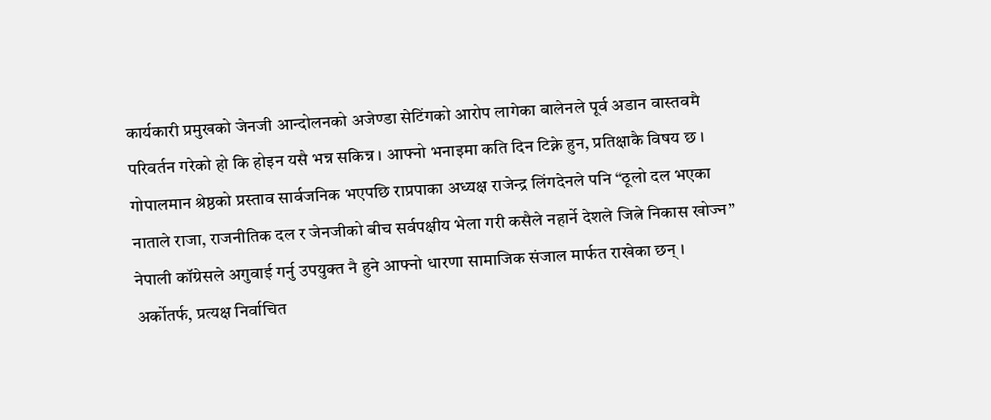कार्यकारी प्रमुखको जेनजी आन्दोलनको अजेण्डा सेटिंगको आरोप लागेका बालेनले पूर्व अडान वास्तवमै परिवर्तन गरेको हो कि होइन यसै भन्न सकिन्न । आफ्नो भनाइमा कति दिन टिक्ने हुन, प्रतिक्षाकै विषय छ ।
गोपालमान श्रेष्ठको प्रस्ताव सार्वजनिक भएपछि राप्रपाका अध्यक्ष राजेन्द्र लिंगदेनले पनि “ठूलो दल भएका नाताले राजा, राजनीतिक दल र जेनजीको बीच सर्वपक्षीय भेला गरी कसैले नहार्ने देशले जित्ने निकास खोज्न” नेपाली कॉग्रेसले अगुवाई गर्नु उपयुक्त नै हुने आफ्नो धारणा सामाजिक संजाल मार्फत राखेका छन् ।
अर्कोतर्फ, प्रत्यक्ष निर्वाचित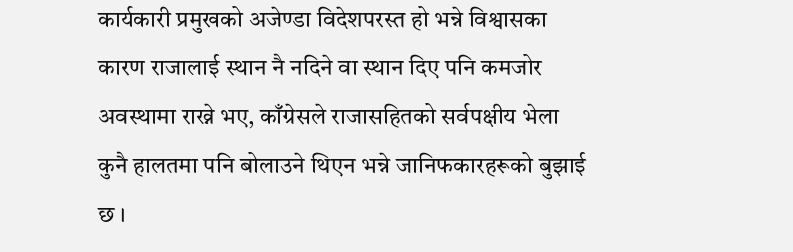कार्यकारी प्रमुखको अजेण्डा विदेशपरस्त हो भन्ने विश्वासका कारण राजालाई स्थान नै नदिने वा स्थान दिए पनि कमजोर अवस्थामा राख्ने भए, काँग्रेसले राजासहितको सर्वपक्षीय भेला कुनै हालतमा पनि बोलाउने थिएन भन्ने जानिफकारहरूको बुझाई छ ।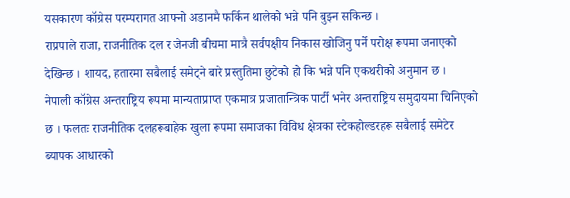यसकारण कॉग्रेस परम्परागत आफ्नो अडानमै फर्किन थालेको भन्ने पनि बुझ्न सकिन्छ ।
राप्रपाले राजा, राजनीतिक दल र जेनजी बीचमा मात्रै सर्वपक्षीय निकास खोजिनु पर्ने परोक्ष रूपमा जनाएको देखिन्छ । शायद, हतारमा सबैलाई समेट्ने बारे प्रस्तुतिमा छुटेको हो कि भन्ने पनि एकथरीको अनुमान छ ।
नेपाली कॉग्रेस अन्तराष्ट्रिय रूपमा मान्यताप्राप्त एकमात्र प्रजातान्त्रिक पार्टी भनेर अन्तराष्ट्रिय समुदायमा चिनिएको छ । फलतः राजनीतिक दलहरूबाहेक खुला रूपमा समाजका विविध क्षेत्रका स्टेकहोल्डरहरू सबैलाई समेटेर ब्यापक आधारको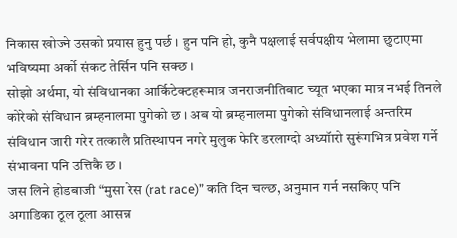निकास खोज्ने उसको प्रयास हुनु पर्छ । हुन पनि हो, कुनै पक्षलाई सर्वपक्षीय भेलामा छुटाएमा भविष्यमा अर्को संकट तेर्सिन पनि सक्छ ।
सोझो अर्थमा, यो संविधानका आर्किटेक्टहरूमात्र जनराजनीतिबाट च्यूत भएका मात्र नभई तिनले कोरेको संविधान ब्रम्हनालमा पुगेको छ । अब यो ब्रम्हनालमा पुगेको संविधानलाई अन्तरिम संविधान जारी गरेर तत्कालै प्रतिस्थापन नगरे मुलुक फेरि डरलाग्दो अध्यॉारो सुरूंगभित्र प्रवेश गर्ने संभावना पनि उत्तिकै छ ।
जस लिने होडबाजी “मुसा रेस (rat race)” कति दिन चल्छ, अनुमान गर्न नसकिए पनि अगाडिका ठूल ठूला आसन्न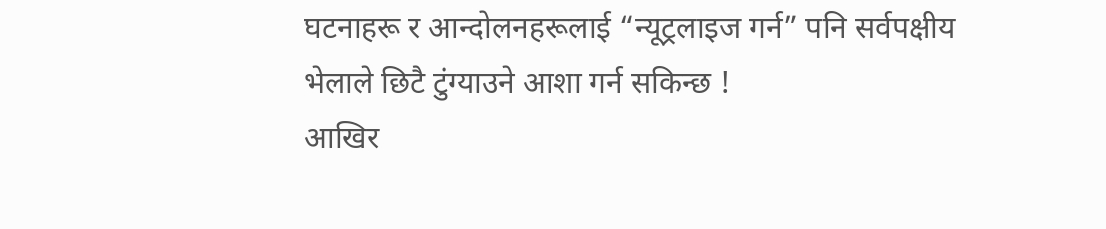घटनाहरू र आन्दोलनहरूलाई “न्यूट्रलाइज गर्न” पनि सर्वपक्षीय भेलाले छिटै टुंग्याउने आशा गर्न सकिन्छ !
आखिर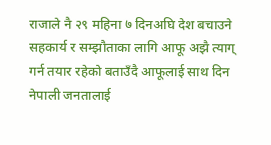राजाले नै २९ महिना ७ दिनअघि देश बचाउने सहकार्य र सम्झौताका लागि आफू अझै त्याग् गर्न तयार रहेको बताउँदै आफूलाई साथ दिन नेपाली जनतालाई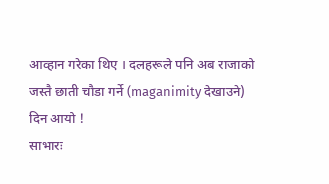आव्हान गरेका थिए । दलहरूले पनि अब राजाको जस्तै छाती चौडा गर्ने (maganimity देखाउने) दिन आयो !
साभारः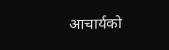आचार्यको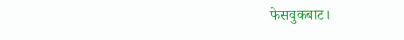फेसवुकबाट।